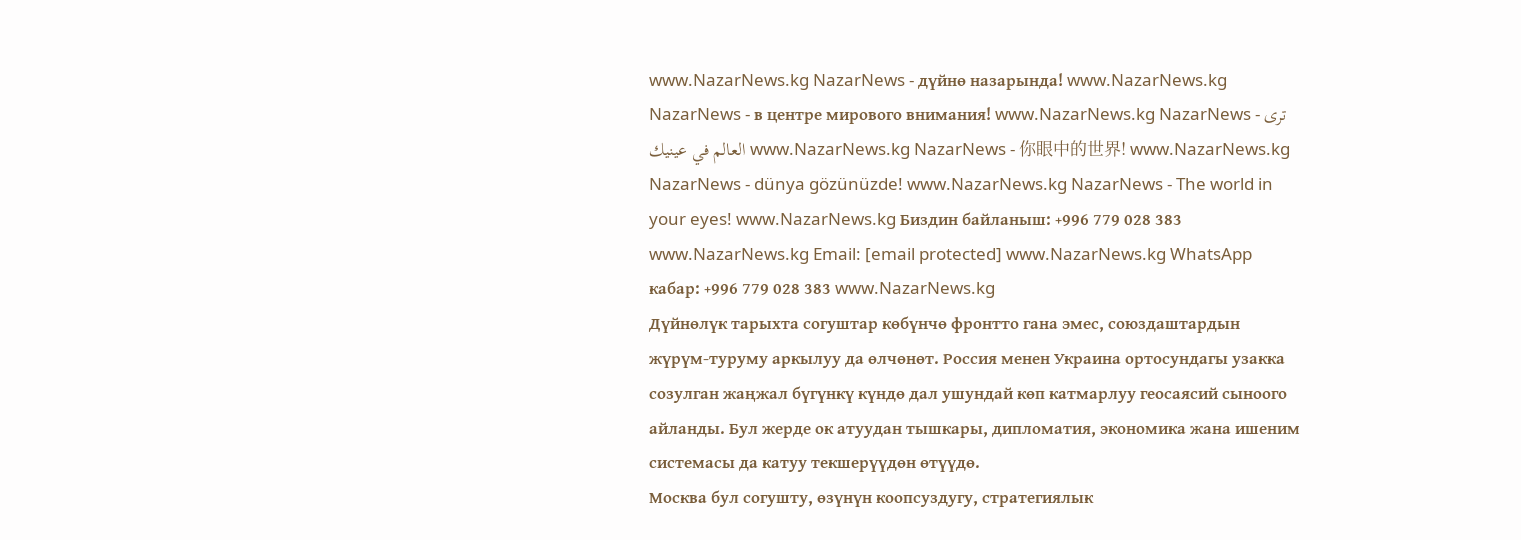www.NazarNews.kg NazarNews - дүйнө назарында! www.NazarNews.kg NazarNews - в центре мирового внимания! www.NazarNews.kg NazarNews - ترى العالم في عينيك www.NazarNews.kg NazarNews - 你眼中的世界! www.NazarNews.kg NazarNews - dünya gözünüzde! www.NazarNews.kg NazarNews - The world in your eyes! www.NazarNews.kg Биздин байланыш: +996 779 028 383 www.NazarNews.kg Email: [email protected] www.NazarNews.kg WhatsApp кабар: +996 779 028 383 www.NazarNews.kg
Дүйнөлүк тарыхта согуштар көбүнчө фронтто гана эмес, союздаштардын жүрүм-туруму аркылуу да өлчөнөт. Россия менен Украина ортосундагы узакка созулган жаңжал бүгүнкү күндө дал ушундай көп катмарлуу геосаясий сыноого айланды. Бул жерде ок атуудан тышкары, дипломатия, экономика жана ишеним системасы да катуу текшерүүдөн өтүүдө.
Москва бул согушту, өзүнүн коопсуздугу, стратегиялык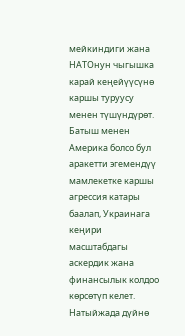мейкиндиги жана НАТОнун чыгышка карай кеңейүүсүнө каршы туруусу менен түшүндүрөт. Батыш менен Америка болсо бул аракетти эгемендүү мамлекетке каршы агрессия катары баалап, Украинага кеңири масштабдагы аскердик жана финансылык колдоо көрсөтүп келет. Натыйжада дүйнө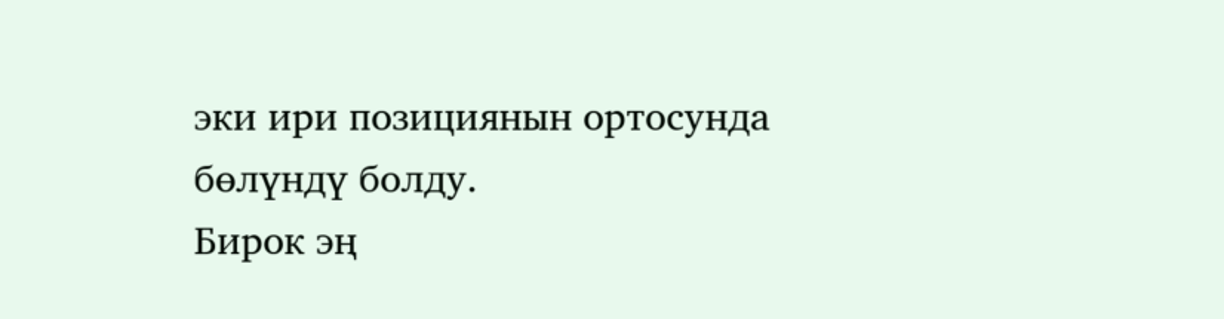эки ири позициянын ортосунда бөлүндү болду.
Бирок эң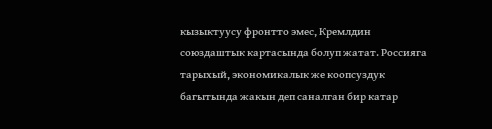кызыктуусу фронтто эмес, Кремлдин союздаштык картасында болуп жатат. Россияга тарыхый, экономикалык же коопсуздук багытында жакын деп саналган бир катар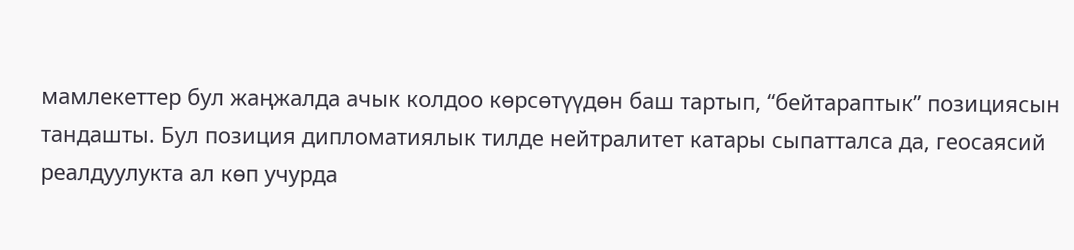мамлекеттер бул жаңжалда ачык колдоо көрсөтүүдөн баш тартып, “бейтараптык” позициясын тандашты. Бул позиция дипломатиялык тилде нейтралитет катары сыпатталса да, геосаясий реалдуулукта ал көп учурда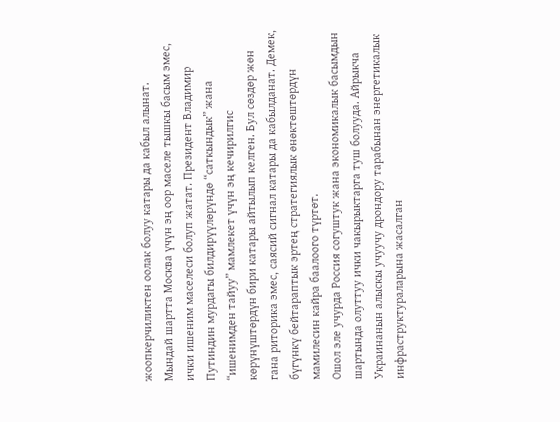жоопкерчиликтен оолак болуу катары да кабыл алынат.
Мындай шартта Москва үчүн эң оор маселе тышкы басым эмес, ички ишеним маселеси болуп жатат. Президент Владимир Путиндин мурдагы билдирүүлөрүндө “саткындык” жана “ишенимден тайуу” мамлекет үчүн эң кечирилгис көрүнүштөрдүн бири катары айтылып келген. Бул сөздөр жөн гана риторика эмес, саясий сигнал катары да кабылданат. Демек, бүгүнкү бейтараптык эртең стратегиялык өнөктөштөрдүн мамилесин кайра баалоого түртөт.
Ошол эле учурда Россия согуштук жана экономикалык басымдын шартында олуттуу ички чакырыктарга туш болууда. Айрыкча Украинанын алыскы учуучу дрондору тарабынан энергетикалык инфраструктураларына жасалган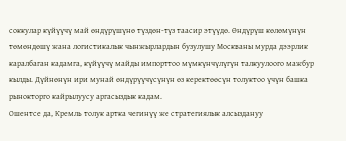соккулар күйүүчү май өндүрүшүнө түздөн-түз таасир этүүдө. Өндүрүш көлөмүнүн төмөндөшү жана логистикалык чынжырлардын бузулушу Москваны мурда дээрлик каралбаган кадамга, күйүүчү майды импорттоо мүмкүнчүлүгүн талкуулоого мажбур кылды. Дүйнөнүн ири мунай өндүрүүчүсүнүн өз керектөөсүн толуктоо үчүн башка рынокторго кайрылуусу аргасыздык кадам.
Ошентсе да, Кремль толук артка чегинүү же стратегиялык алсыздануу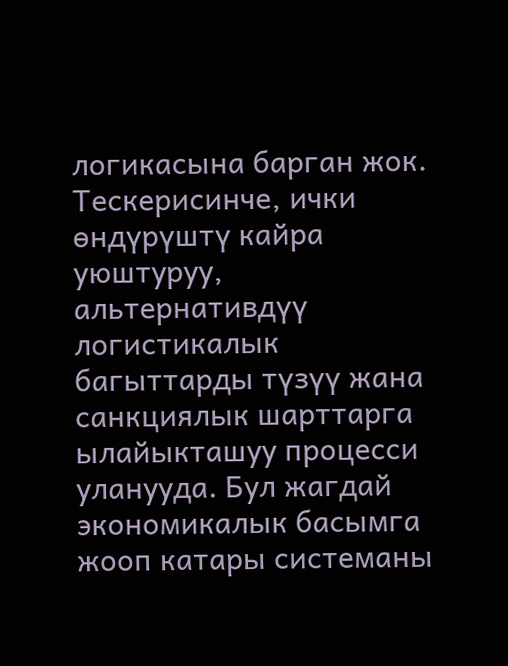логикасына барган жок. Тескерисинче, ички өндүрүштү кайра уюштуруу, альтернативдүү логистикалык багыттарды түзүү жана санкциялык шарттарга ылайыкташуу процесси уланууда. Бул жагдай экономикалык басымга жооп катары системаны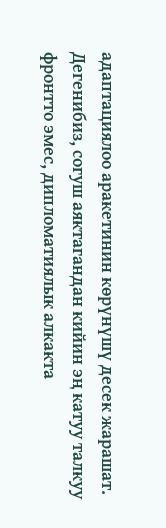адаптациялоо аракетинин көрүнүшү десек жарашат.
Дегенибиз, согуш аяктагандан кийин эң катуу талкуу фронтто эмес, дипломатиялык алкакта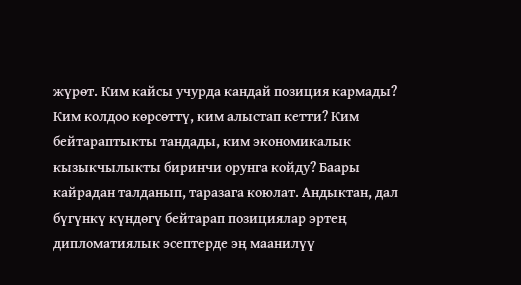жүрөт. Ким кайсы учурда кандай позиция кармады? Ким колдоо көрсөттү, ким алыстап кетти? Ким бейтараптыкты тандады, ким экономикалык кызыкчылыкты биринчи орунга койду? Баары кайрадан талданып, таразага коюлат. Андыктан, дал бүгүнкү күндөгү бейтарап позициялар эртең дипломатиялык эсептерде эң маанилүү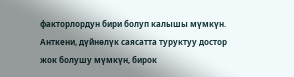факторлордун бири болуп калышы мүмкүн. Анткени, дүйнөлүк саясатта туруктуу достор жок болушу мүмкүн, бирок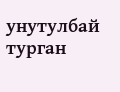унутулбай турган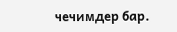чечимдер бар.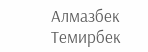Алмазбек Темирбек